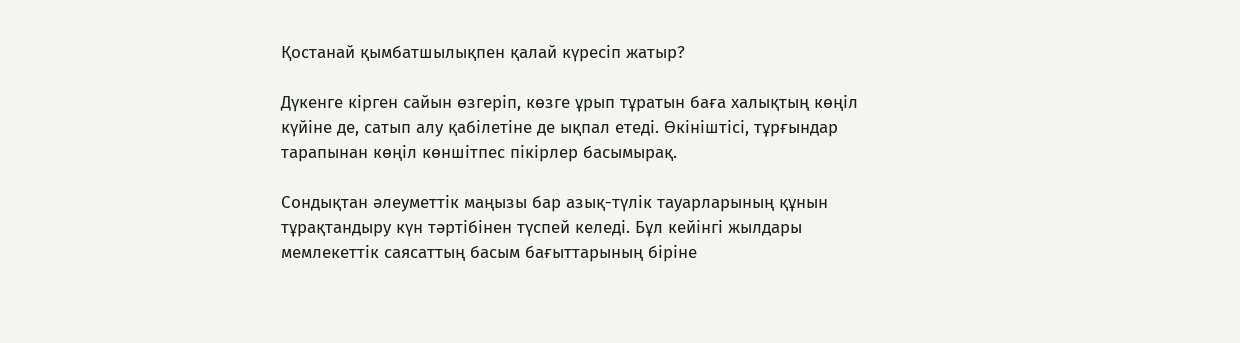Қостанай қымбатшылықпен қалай күресіп жатыр?

Дүкенге кірген сайын өзгеріп, көзге ұрып тұратын баға халықтың көңіл күйіне де, сатып алу қабілетіне де ықпал етеді. Өкініштісі, тұрғындар тарапынан көңіл көншітпес пікірлер басымырақ.

Сондықтан әлеуметтік маңызы бар азық-түлік тауарларының құнын тұрақтандыру күн тәртібінен түспей келеді. Бұл кейінгі жылдары мемлекеттік саясаттың басым бағыттарының біріне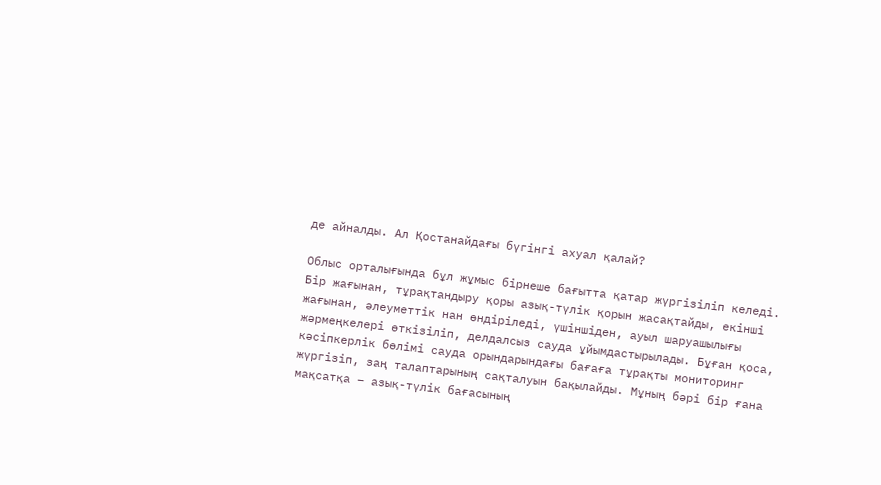де айналды. Ал Қостанайдағы бүгінгі ахуал қалай?

Облыс орталығында бұл жұмыс бірнеше бағытта қатар жүргізіліп келеді. Бір жағынан, тұрақтандыру қоры азық-түлік қорын жасақтайды, екінші жағынан, әлеуметтік нан өндіріледі, үшіншіден, ауыл шаруашылығы жәрмеңкелері өткізіліп, делдалсыз сауда ұйымдастырылады. Бұған қоса, кәсіпкерлік бөлімі сауда орындарындағы бағаға тұрақты мониторинг жүргізіп, заң талаптарының сақталуын бақылайды. Мұның бәрі бір ғана мақсатқа – азық-түлік бағасының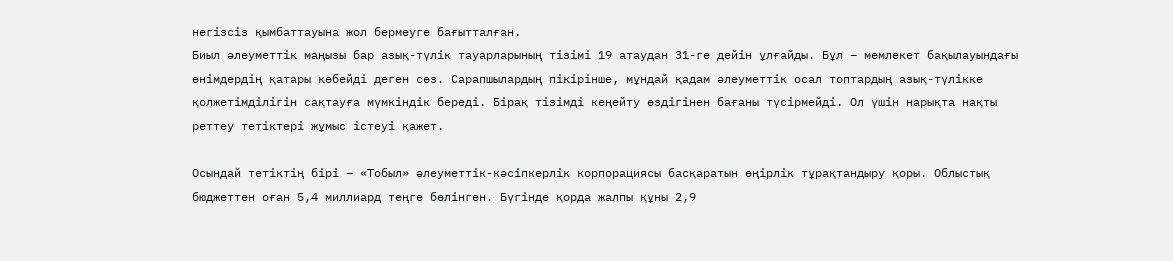негізсіз қымбаттауына жол бермеуге бағытталған.
Биыл әлеуметтік маңызы бар азық-түлік тауарларының тізімі 19 атаудан 31-ге дейін ұлғайды. Бұл – мемлекет бақылауындағы өнімдердің қатары көбейді деген сөз. Сарапшылардың пікірінше, мұндай қадам әлеуметтік осал топтардың азық-түлікке қолжетімділігін сақтауға мүмкіндік береді. Бірақ тізімді кеңейту өздігінен бағаны түсірмейді. Ол үшін нарықта нақты реттеу тетіктері жұмыс істеуі қажет.

Осындай тетіктің бірі – «Тобыл» әлеуметтік-кәсіпкерлік корпорациясы басқаратын өңірлік тұрақтандыру қоры. Облыстық бюджеттен оған 5,4 миллиард теңге бөлінген. Бүгінде қорда жалпы құны 2,9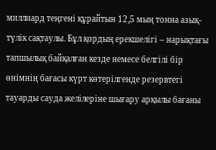миллиард теңгені құрайтын 12,5 мың тонна азық-түлік сақтаулы. Бұл қордың ерекшелігі – нарықтағы тапшылық байқалған кезде немесе белгілі бір өнімнің бағасы күрт көтерілгенде резервтегі тауарды сауда желілеріне шығару арқылы бағаны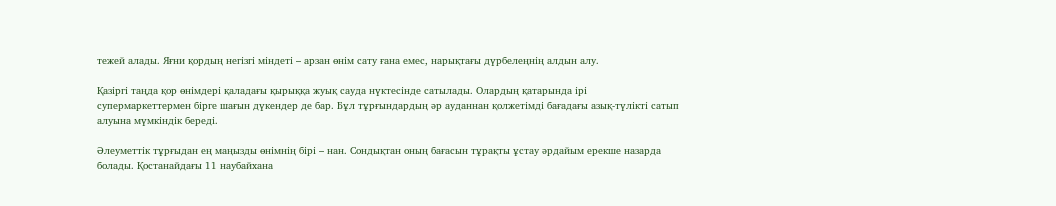тежей алады. Яғни қордың негізгі міндеті – арзан өнім сату ғана емес, нарықтағы дүрбелеңнің алдын алу.

Қазіргі таңда қор өнімдері қаладағы қырыққа жуық сауда нүктесінде сатылады. Олардың қатарында ірі супермаркеттермен бірге шағын дүкендер де бар. Бұл тұрғындардың әр ауданнан қолжетімді бағадағы азық-түлікті сатып алуына мүмкіндік береді.

Әлеуметтік тұрғыдан ең маңызды өнімнің бірі – нан. Сондықтан оның бағасын тұрақты ұстау әрдайым ерекше назарда болады. Қостанайдағы 11 наубайхана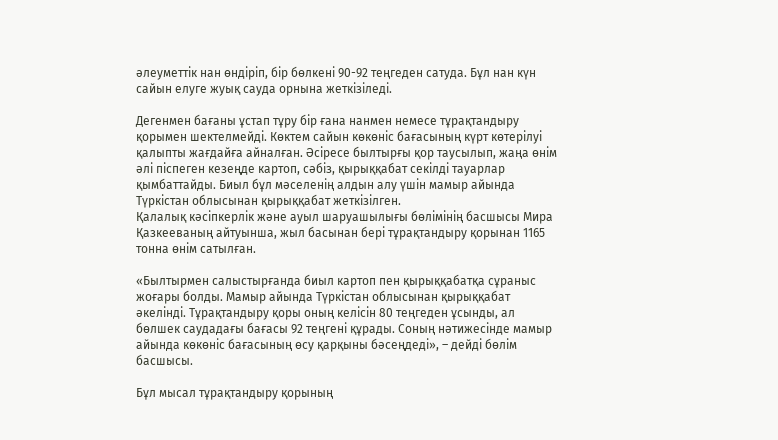әлеуметтік нан өндіріп, бір бөлкені 90-92 теңгеден сатуда. Бұл нан күн сайын елуге жуық сауда орнына жеткізіледі.

Дегенмен бағаны ұстап тұру бір ғана нанмен немесе тұрақтандыру қорымен шектелмейді. Көктем сайын көкөніс бағасының күрт көтерілуі қалыпты жағдайға айналған. Әсіресе былтырғы қор таусылып, жаңа өнім әлі піспеген кезеңде картоп, сәбіз, қырыққабат секілді тауарлар қымбаттайды. Биыл бұл мәселенің алдын алу үшін мамыр айында Түркістан облысынан қырыққабат жеткізілген.
Қалалық кәсіпкерлік және ауыл шаруашылығы бөлімінің басшысы Мира Қазкееваның айтуынша, жыл басынан бері тұрақтандыру қорынан 1165 тонна өнім сатылған.

«Былтырмен салыстырғанда биыл картоп пен қырыққабатқа сұраныс жоғары болды. Мамыр айында Түркістан облысынан қырыққабат әкелінді. Тұрақтандыру қоры оның келісін 80 теңгеден ұсынды, ал бөлшек саудадағы бағасы 92 теңгені құрады. Соның нәтижесінде мамыр айында көкөніс бағасының өсу қарқыны бәсеңдеді», – дейді бөлім басшысы.

Бұл мысал тұрақтандыру қорының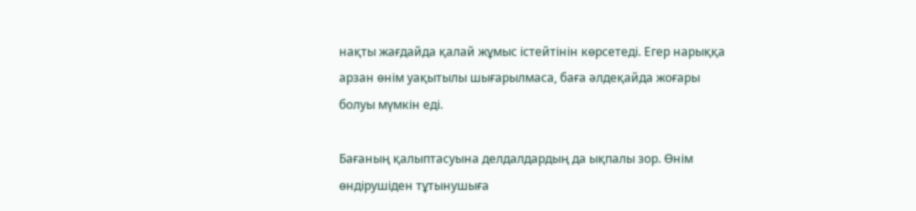нақты жағдайда қалай жұмыс істейтінін көрсетеді. Егер нарыққа арзан өнім уақытылы шығарылмаса, баға әлдеқайда жоғары болуы мүмкін еді.

Бағаның қалыптасуына делдалдардың да ықпалы зор. Өнім өндірушіден тұтынушыға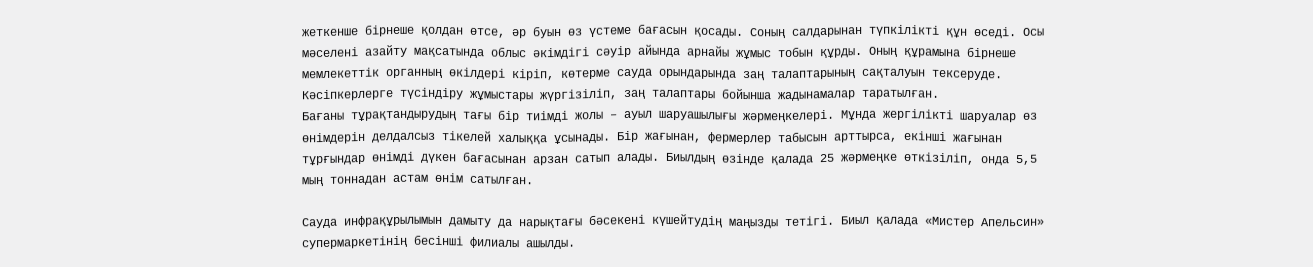жеткенше бірнеше қолдан өтсе, әр буын өз үстеме бағасын қосады. Соның салдарынан түпкілікті құн өседі. Осы мәселені азайту мақсатында облыс әкімдігі сәуір айында арнайы жұмыс тобын құрды. Оның құрамына бірнеше мемлекеттік органның өкілдері кіріп, көтерме сауда орындарында заң талаптарының сақталуын тексеруде. Кәсіпкерлерге түсіндіру жұмыстары жүргізіліп, заң талаптары бойынша жадынамалар таратылған.
Бағаны тұрақтандырудың тағы бір тиімді жолы – ауыл шаруашылығы жәрмеңкелері. Мұнда жергілікті шаруалар өз өнімдерін делдалсыз тікелей халыққа ұсынады. Бір жағынан, фермерлер табысын арттырса, екінші жағынан тұрғындар өнімді дүкен бағасынан арзан сатып алады. Биылдың өзінде қалада 25 жәрмеңке өткізіліп, онда 5,5 мың тоннадан астам өнім сатылған.

Сауда инфрақұрылымын дамыту да нарықтағы бәсекені күшейтудің маңызды тетігі. Биыл қалада «Мистер Апельсин» супермаркетінің бесінші филиалы ашылды.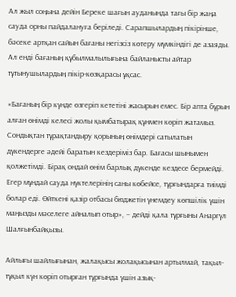Ал жыл соңына дейін Береке шағын ауданында тағы бір жаңа сауда орны пайдалануға беріледі. Сарапшылардың пікірінше, бәсеке артқан сайын бағаны негізсіз көтеру мүмкіндігі де азаяды. Ал енді бағаның құбылмалылығына байланысты айтар тұтынушылардың пікір-көзқарасы ұқсас.

«Бағаның бір күнде өзгеріп кететіні жасырын емес. Бір апта бұрын алған өнімді келесі жолы қымбатырақ құнмен көріп жатамыз. Сондықтан тұрақтандыру қорының өнімдері сатылатын дүкендерге әдейі баратын кездеріміз бар. Бағасы шынымен қолжетімді. Бірақ ондай өнім барлық дүкенде кездесе бермейді. Егер мұндай сауда нүктелерінің саны көбейсе, тұрғындарға тиімді болар еді. Өйткені қазір отбасы бюджетін үнемдеу көпшілік үшін маңызды мәселеге айналып отыр», – дейді қала тұрғыны Анаргүл Шалғынбайқызы.

Айлығы шайлығынан, жалақысы жолақысынан артылмай, тақыл-тұқыл күн көріп отырған тұрғында үшін азық-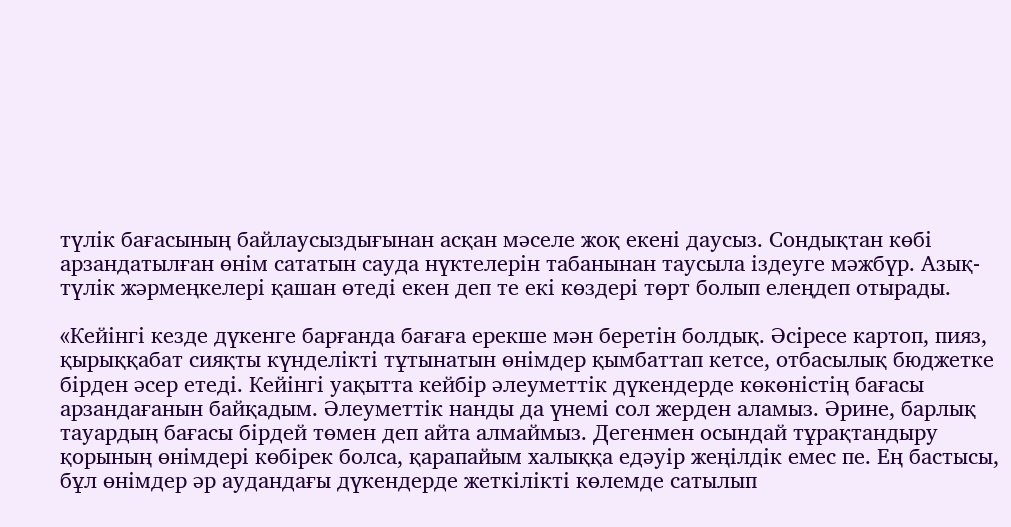түлік бағасының байлаусыздығынан асқан мәселе жоқ екені даусыз. Сондықтан көбі арзандатылған өнім сататын сауда нүктелерін табанынан таусыла іздеуге мәжбүр. Азық-түлік жәрмеңкелері қашан өтеді екен деп те екі көздері төрт болып елеңдеп отырады.

«Кейінгі кезде дүкенге барғанда бағаға ерекше мән беретін болдық. Әсіресе картоп, пияз, қырыққабат сияқты күнделікті тұтынатын өнімдер қымбаттап кетсе, отбасылық бюджетке бірден әсер етеді. Кейінгі уақытта кейбір әлеуметтік дүкендерде көкөністің бағасы арзандағанын байқадым. Әлеуметтік нанды да үнемі сол жерден аламыз. Әрине, барлық тауардың бағасы бірдей төмен деп айта алмаймыз. Дегенмен осындай тұрақтандыру қорының өнімдері көбірек болса, қарапайым халыққа едәуір жеңілдік емес пе. Ең бастысы, бұл өнімдер әр аудандағы дүкендерде жеткілікті көлемде сатылып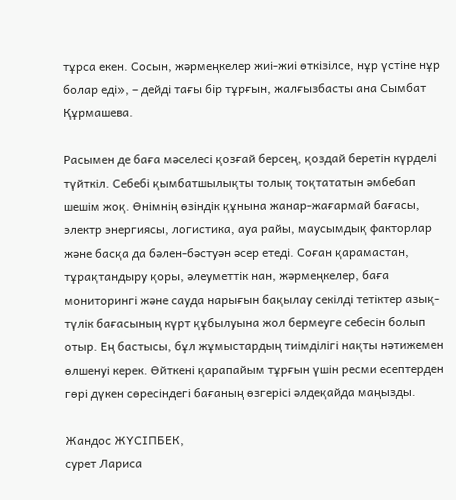тұрса екен. Сосын, жәрмеңкелер жиі-жиі өткізілсе, нұр үстіне нұр болар еді», – дейді тағы бір тұрғын, жалғызбасты ана Сымбат Құрмашева.

Расымен де баға мәселесі қозғай берсең, қоздай беретін күрделі түйткіл. Себебі қымбатшылықты толық тоқтататын әмбебап шешім жоқ. Өнімнің өзіндік құнына жанар-жағармай бағасы, электр энергиясы, логистика, ауа райы, маусымдық факторлар және басқа да бәлен-бәстуән әсер етеді. Соған қарамастан, тұрақтандыру қоры, әлеуметтік нан, жәрмеңкелер, баға мониторингі және сауда нарығын бақылау секілді тетіктер азық-түлік бағасының күрт құбылуына жол бермеуге себесін болып отыр. Ең бастысы, бұл жұмыстардың тиімділігі нақты нәтижемен өлшенуі керек. Өйткені қарапайым тұрғын үшін ресми есептерден гөрі дүкен сөресіндегі бағаның өзгерісі әлдеқайда маңызды.

Жандос ЖҮСІПБЕК,
сурет Лариса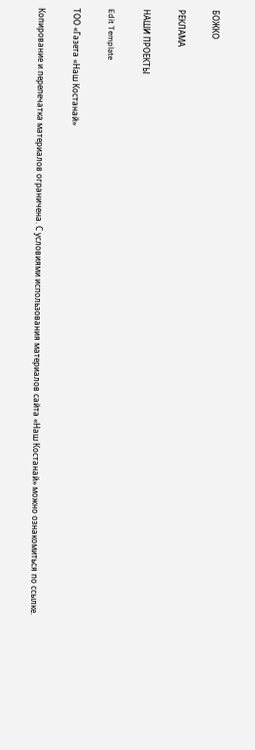БОЖКО

РЕКЛАМА

НАШИ ПРОЕКТЫ

Edit Template

ТОО «Газета «Наш Костанай»

Копирование и перепечатка материалов ограничена. С условиями использования материалов сайта «Наш Костанай» можно ознакомиться по ссылке.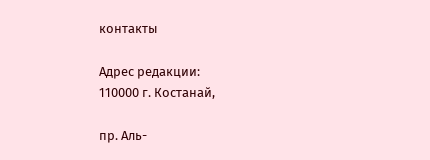контакты

Адрес редакции:
110000 г. Костанай,

пр. Аль-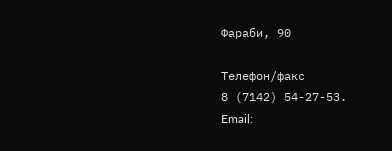Фараби, 90

Телефон/факс
8 (7142) 54-27-53.
Email: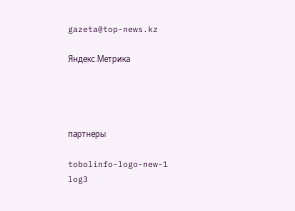gazeta@top-news.kz

Яндекс.Метрика




партнеры

tobolinfo-logo-new-1
log3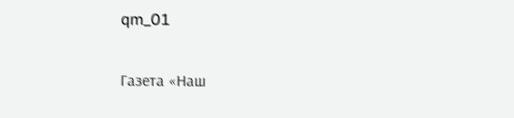qm_01

Газета «Наш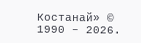Костанай» © 1990 – 2026.